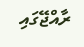ރާއްޖޭގައި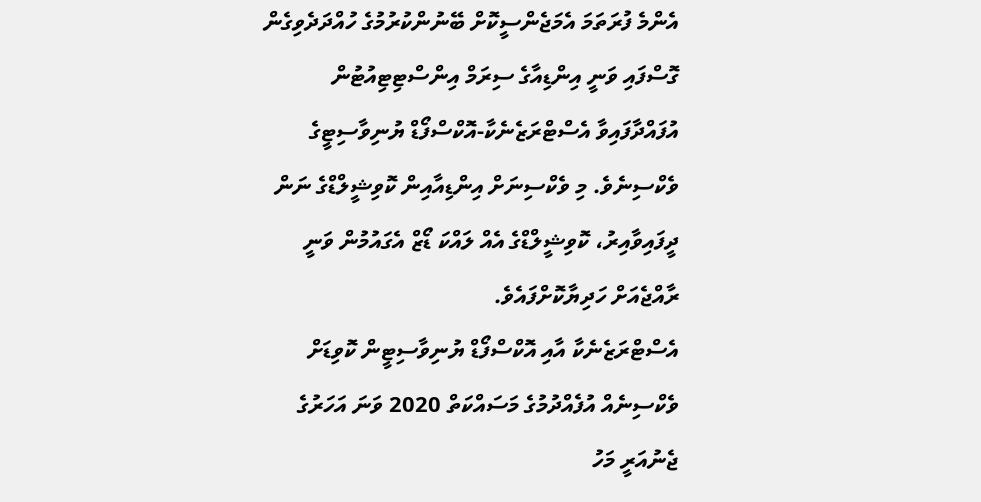އެންމެ ފުރަތަމަ އެމަޖެންސީކޮށް ބޭނުންކުރުމުގެ ހުއްދަދެވިގެން ގޮސްފައި ވަނީ އިންޑިއާގެ ސިރަމް އިންސްޓިޓިއުޓުން އުފައްދާފައިވާ އެސްޓްރަޒެނެކާ-އޮކްސްފޯޑް ޔުނިވާސިޓީގެ ވެކްސިނެވެ. މި ވެކްސިނަށް އިންޑިއާއިން ކޮވިޝީލްޑްގެ ނަން ދީފައިވާއިރު، ކޮވިޝީލްޑްގެ އެއް ލައްކަ ޑޯޒް އެގައުމުން ވަނީ ރާއްޖެއަށް ހަދިޔާކޮށްފައެވެ.
އެސްޓްރަޒެނެކާ އާއި އޮކްސްފޯޑް ޔުނިވާސިޓީން ކޮވިޑަށް ވެކްސިނެއް އުފެއްދުމުގެ މަސައްކަތް 2020 ވަނަ އަހަރުގެ ޖެނުއަރީ މަހު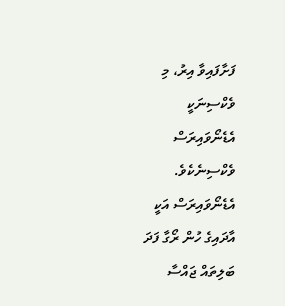ފަށާފައިވާ އިރު، މި ވެކްސިނަކީ އެޑެނޯވައިރަސް ވެކްސިނެކެވެ. އެޑެނޯވައިރަސް އަކީ އާދައިގެ ހުން ރޯގާ ފަދަ ބަލިތައް ޖައްސާ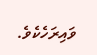ވައިރަހެކެވެ.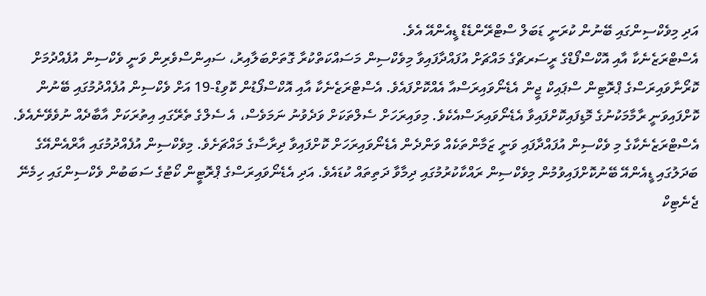އަދި މިވެކްސިންގައި ބޭނުން ކުރަނީ ޑަބަލް ސްޓްރޭންޑެޑް ޑީއެންއޭ އެވެ.
އެސްޓްރަޒެނެކާ އާއި އޮކްސްފޯޑްގެ ރީސަރޗްގެ މައްޗަށް އުފައްދާފައިވާ މިވެކްސިން މަސައްކަތްކުރާ ގޮތަށްބަލާއިރު، ސައިންސްވެރިން ވަނީ ވެކްސިން އުފެއްދުމަށް ކޮރޯނާވައިރަސްގެ ޕްރޮޓިން ސްޕައިކް ޖީން އެޑެނޯވައިރަސްއާ އެއްކޮށްފައެވެ. އެސްޓްރަޒެނެކާ އާއި އޮކްސްފޯޑުން ކޮވިޑް-19 އަށް ވެކްސިން އުފެއްދުމުގައި ބޭނުން ކޮށްފައިވަނީ ރާމާމަކުނުގެ މޮޑިފައިކޮށްފައިވާ އެޑެނޯވައިރަސްއެކެވެ. މިވައިރަހަށް ސެލްތަކަށް ވަދެވުނު ނަމަވެސް، އެ ސެލްގެ ތެރޭގައި އިތުރަކަށް އާބާދެއް ނުވެވޭނެއެވެ.
އެސްޓްރަޒެނެކާގެ މި ވެކްސިން އުފައްދާފައި ވަނީ ޒަމާންތަކެއް ވަންދެން އެޑެނޯވައިރަހަށް ކޮށްފައިވާ ދިރާސާގެ މައްޗަށެވެ. މިވެކްސިން އުފެއްދުމުގައި އާރްއެންއޭގެ ބަދަލުގައި ޑީއެންއޭ ބޭނުކޮށްފައިވުމުން މިވެކްސިން ރައްކާކުރުމުގައި ދިމާވާ ދަތިތައް ކުޑައެވެ. އަދި އެޑެނޯވައިރަސްގެ ޕްރޮޓީން ކޯޓުގެ ސަބަބުން ވެކްސިންގައި ހިމެނޭ ޖެނެޓިކް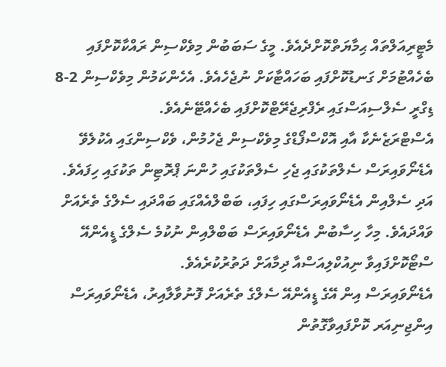މެޓީރިއަލްތައް ޙިމާޔަތްކޮށްދެއެވެ. މީގެ ސަބަބުން މިވެކްސިން ރައްކާކޮށްފައި ބެހެއްޓުމަށް ގަނޑުކޮށްފައި ބަހައްޓާކަށް ނުޖެހެއެވެ. އެހެންކަމުން މިވެކްސިން 2-8 ޑިގްރީ ސެލްސިއަސްގައި ރެފްރިޖެރޭޓްކޮށްފައި ބެހެއްޓޭނެއެވެ.
އެސްޓްރަޒެނެކާ އާއި އޮކްސްފޯޑްގެ މިވެކްސިން ޖެހުމުން، ވެކްސިންގައި އެކުލެވޭ އެޑެނޯވައިރަސް ސެލްތަކުގައި ޖެހި ސެލްތަކުގައި ހުންނަ ޕްރޮޓިން ތަކުގައި ހިފައެވެ. އަދި ސެލްއިން އެޑެނޯވައިރަސްގައި ހިފައި، ބަބްލްއެއްގައި ބައްދައި ސެލްގެ ތެރެއަށް ވައްދައެވެ. މިހާ ހިސާބުން އެޑެނޯވައިރަސް ބަބްލްއިން ނުކުމެ ސެލްގެ ޑީއެންއޭ ސްޓޯކޮށްފައިވާ ނިއުކްލިއަސްއާ ދިމާއަށް ދަތުރުކުރެއެވެ.
އެޑެނޯވައިރަސް އިން އޭގެ ޑީއެންއޭ ސެލްގެ ތެރެއަށް ފޮނުވާލާއިރު، އެޑެނޯވައިރަސް އިންޖިނިއަރ ކޮށްފައިވާގޮތުން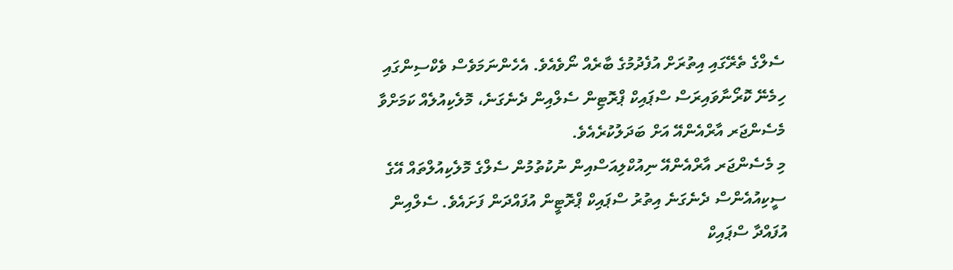ސެލްގެ ތެރޭގައި އިތުރަށް އުފެދުމުގެ ބާރެއް ނޯވެއެވެ. އެހެންނަމަވެސް ވެކްސިންގައި ހިމެނޭ ކޮރޯނާވައިރަސް ސްޕައިކް ޕްރޮޓިން ސެލްއިން ދެނެގަނެ، މޮލެކިއުލެއް ކަމަށްވާ މެސެންޖަރ އާރްއެންއޭ އަށް ބަދަލުކުރެއެވެ.
މި މެސެންޖަރ އާރްއެންއޭ ނިއުކްލިއަސްއިން ނުކުތުމުން ސެލްގެ މޮލެކިއުލްތައް އޭގެ ސީކިއުއެންސް ދެނެގަނެ އިތުރު ސްޕައިކް ޕްރޮޓީން އުފައްދަން ފަށައެވެ. ސެލްއިން އުފައްދާ ސްޕައިކް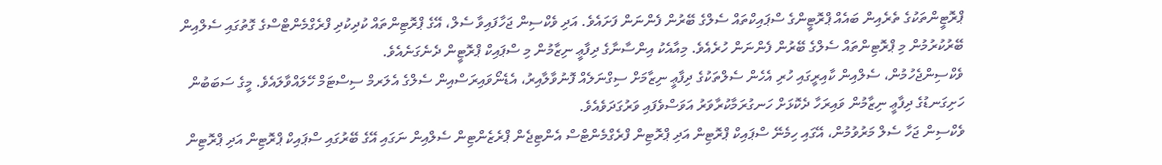ޕްރޮޓީންތަކުގެ ތެރެއިން ބައެއް ޕްރޮޓީންގެ ސްޕައިކްތައް ސެލްގެ ބޭރުން ފެންނަން ފަށައެވެ. އަދި ވެކްސިން ޖަހާފައިވާ ސެލް، އޭގެ ޕްރޮޓިންތައް ކުދިކުދި ފްރެގްމެންޓްސްގެ ގޮތުގައި ސެލްއިން ބޭރުކުރުމުން މި ޕްރޮޓިންތައް ސެލްގެ ބޭރުން ފެންނަން ހުރެއެވެ. މިއާއެކު އިންސާނާގެ ދިފާޢީ ނިޒާމުން މި ސްޕައިކް ޕްރޮޓީން ދެނެގަނެއެވެ.
ވެކްސިންޖެހުމުން، ސެލްއިން ކާއިރީގައި ހުރި އެހެން ސެލްތަކުގެ ދިފާޢީ ނިޒާމަށް ސިގްނަލެއް ފޮނުވާލާއިރު، އެޑެނޯވައިރަސްއިން ސެލްގެ އެލަރމް ސިސްޓަމް ހޭލައްވާލައެވެ. މީގެ ސަބަބުން ހަށިގަނޑުގެ ދިފާޢީ ނިޒާމުން ވައިރަހާ ދެކޮޅަށް ހަނގުރަމާކުރާވަރު އަވަސްވެފައި ވަރުގަދަވެއެވެ.
ވެކްސިން ޖަހާ ސެލް މަރުވުމުން، އޭގައި ހިމެނޭ ސްޕައިކް ޕްރޮޓިން އަދި ޕްރޮޓިން ފްރެގްމެންޓްސް އެންޓިޖެން ޕްރެޒެންޓިން ސެލްއިން ނަގައި އޭގެ ބޭރުގައި ސްޕައިކް ޕްރޮޓިން އަދި ޕްރޮޓިން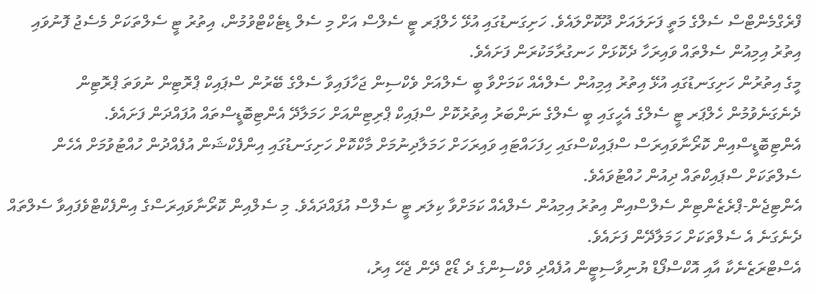ފްރެގްމެންޓްސް ސެލްގެ މަތީ ފަށަލައަށް ދޫކޮށްލައެވެ. ހަށިގަނޑުގައި އުޅޭ ހެލްޕަރ ޓީ ސެލްސް އަށް މި ސެލް ޑިޓެކްޓްވުމުން، އިތުރު ޓީ ސެލްތަކަށް މެސެޖު ފޮނުވައި އިތުރު އިމިއުން ސެލްތައް ވައިރަހާ ދެކޮޅަށް ހަނގުރާމަކުރަން ފަށައެވެ.
މީގެ އިތުރުން ހަށިގަނޑުގައި އުޅޭ އިތުރު އިމިއުން ސެލްއެއް ކަމަށްވާ ބީ ސެލްއަށް ވެކްސިން ޖަހާފައިވާ ސެލްގެ ބޭރުން ސްޕައިކް ޕްރޮޓިން ނުވަތަ ޕްރޮޓިން ދެނެގަނެވުމުން ހެލްޕަރ ޓީ ސެލްގެ އެހީގައި ބީ ސެލްގެ ނަންބަރު އިތުރުކޮށް ސްޕައިކް ޕްރިޓިންއަށް ހަމަލާދޭ އެންޓިބޮޑީސްތައް އުފައްދަން ފަށައެވެ.
އެންޓިބޮޑީސްއިން ކޮރޯނާވައިރަސް ސްޕައިކްސްގައި ހިފަހައްޓައި ވައިރަހަށް ހަމަލާދިނުމަށް މާކްކޮށް ހަށިގަނޑުގައި އިންފެކްޝަން އުފެއްދުން ހުއްޓުވުމަށް އެހެން ސެލްތަކަށް ސްޕައިކްތައް ދިއުން ހުއްޓުވައެވެ.
އެންޓިޖެން-ޕްރެޒެންޓިން ސެލްސްއިން އިތުރު އިމިއުން ސެލްއެއް ކަމަށްވާ ކިލަރ ޓީ ސެލްސް އުފައްދައެވެ. މި ސެލްއިން ކޮރޯނާވައިރަސްގެ އިންފެކްޓްވެފައިވާ ސެލްތައް ދެނެގަނެ އެ ސެލްތަކަށް ހަމަލާދޭން ފަށައެވެ.
އެސްޓްރަޒެނެކާ އާއި އޮކްސްފޯޑް ޔުނިވާސިޓީން އުފެއްދި ވެކްސިންގެ ދެ ޑޯޒް ދޭން ޖެހޭ އިރު،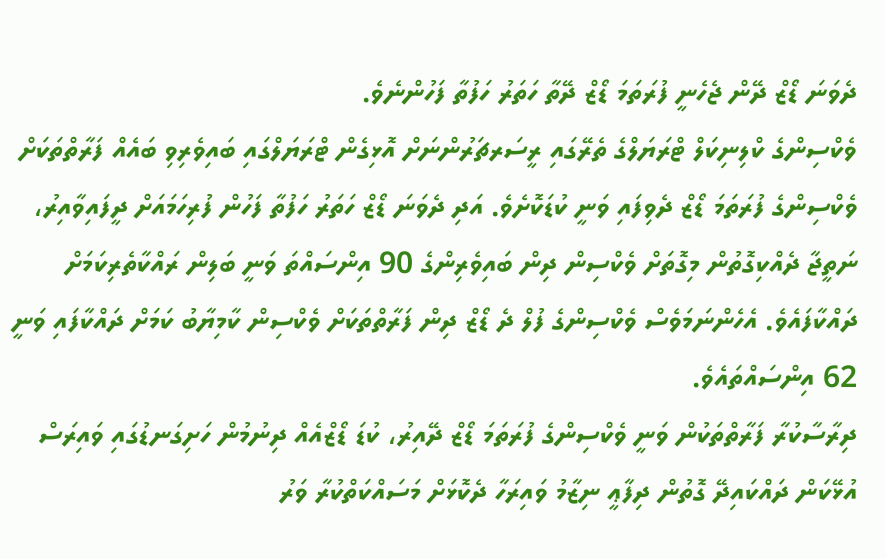ދެވަނަ ޑޯޒް ދޭން ޖެހެނީ ފުރަތަމަ ޑޯޒް ދޭތާ ހަތަރު ހަފުތާ ފަހުންނެވެ.
ވެކްސިންގެ ކްލިނިކަލް ޓްރަޔަލްގެ ތެރޭގައި ރީސަރޗަރުންނަށް އޮޅިގެން ޓްރަޔަލްގައި ބައިވެރިވި ބައެއް ފަރާތްތަކަށް ވެކްސިންގެ ފުރަތަމަ ޑޯޒް ދެވިފައި ވަނީ ކުޑަކޮށެވެ. އަދި ދެވަނަ ޑޯޒް ހަތަރު ހަފުތާ ފަހުން ފުރިހަމައަށް ދީފައިވާއިރު، ނަތީޖާ ދެއްކިގޮތުން މިގޮތަށް ވެކްސިން ދިން ބައިވެރިންގެ 90 އިންސައްތަ ވަނީ ބަލިން ރައްކާތެރިކަމަށް ދައްކާފައެވެ. އެހެންނަމަވެސް ވެކްސިންގެ ފުލް ދެ ޑޯޒް ދިން ފަރާތްތަކަށް ވެކްސިން ކާމިޔާބު ކަމަށް ދައްކާފައި ވަނީ 62 އިންސައްތައެވެ.
ދިރާސާކުރާ ފަރާތްތަކުން ވަނީ ވެކްސިންގެ ފުރަތަމަ ޑޯޒް ދޭއިރު، ކުޑަ ޑޯޒްއެއް ދިނުމުން ހަށިގަނޑުގައި ވައިރަސް އުޅޭކަން ދައްކައިދޭ ގޮތުން ދިފާޢީ ނިޒާމު ވައިރަހާ ދެކޮޅަށް މަސައްކަތްކުރާ ވަރު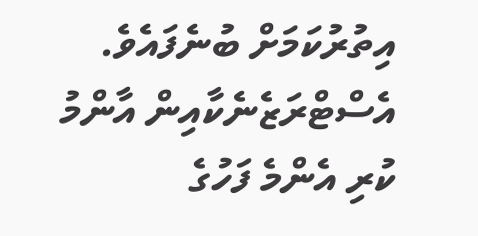އިތުރުކަމަށް ބުނެފައެވެ.
އެސްޓްރަޒެނެކާއިން އާންމު ކުރި އެންމެ ފަހުގެ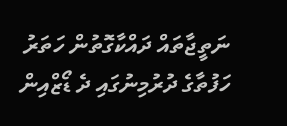ނަތީޖާތައް ދައްކާގޮތުން ހަތަރު ހަފުތާގެ ދުރުމިނުގައި ދެ ޑޯޒްއިން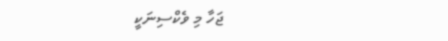ޖަހާ މި ވެކްސިނަކީ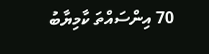70 އިންސައްތަ ކާމިޔާބު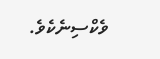ވެކްސިނެކެވެ.